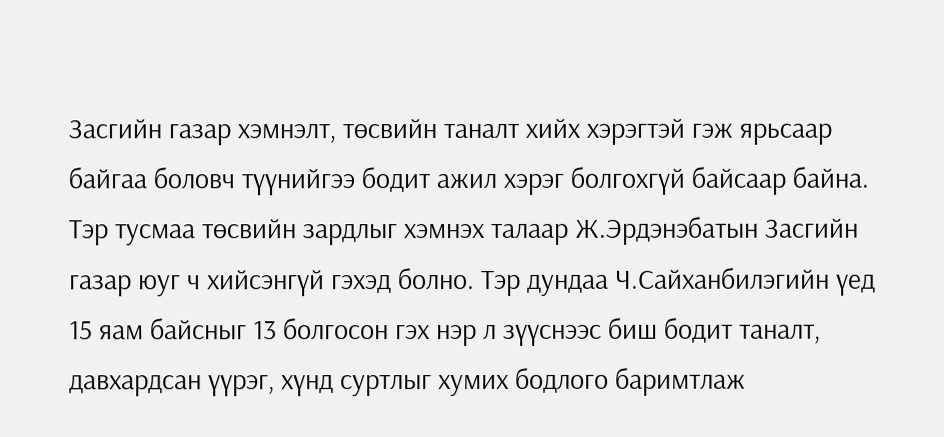Засгийн газар хэмнэлт, төсвийн таналт хийх хэрэгтэй гэж ярьсаар байгаа боловч түүнийгээ бодит ажил хэрэг болгохгүй байсаар байна. Тэр тусмаа төсвийн зардлыг хэмнэх талаар Ж.Эрдэнэбатын Засгийн газар юуг ч хийсэнгүй гэхэд болно. Тэр дундаа Ч.Сайханбилэгийн үед 15 яам байсныг 13 болгосон гэх нэр л зүүснээс биш бодит таналт, давхардсан үүрэг, хүнд суртлыг хумих бодлого баримтлаж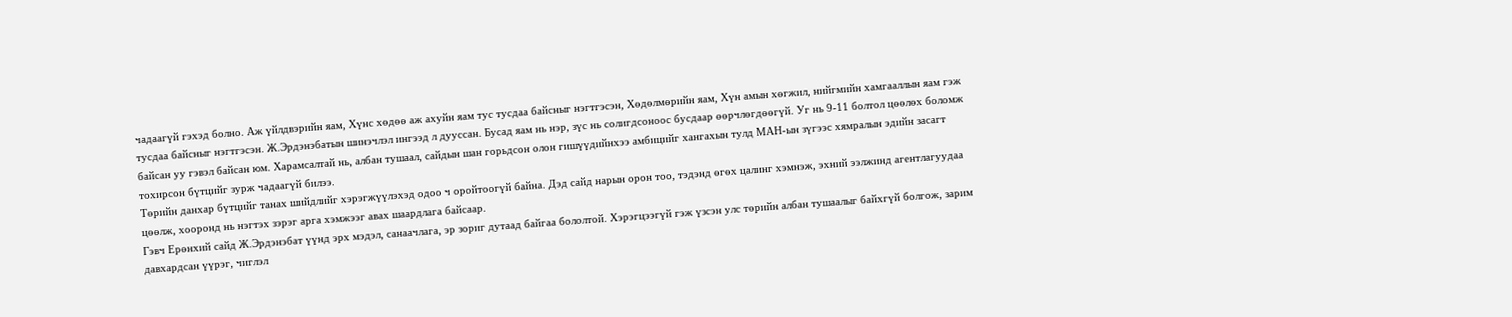чадаагүй гэхэд болно. Аж үйлдвэрийн яам, Хүнс хөдөө аж ахуйн яам тус тусдаа байсныг нэгтгэсэн, Хөдөлмөрийн яам, Хүн амын хөгжил, нийгмийн хамгааллын яам гэж тусдаа байсныг нэгтгэсэн. Ж.Эрдэнэбатын шинэчлэл ингээд л дууссан. Бусад яам нь нэр, зүс нь солигдсоноос бусдаар өөрчлөгдөөгүй. Уг нь 9-11 болтол цөөлөх боломж байсан уу гэвэл байсан юм. Харамсалтай нь, албан тушаал, сайдын шан горьдсон олон гишүүдийнхээ амбицийг хангахын тулд МАН-ын зүгээс хямралын эдийн засагт тохирсон бүтцийг зурж чадаагүй билээ.
Төрийн данхар бүтцийг танах шийдлийг хэрэгжүүлэхэд одоо ч оройтоогүй байна. Дэд сайд нарын орон тоо, тэдэнд өгөх цалинг хэмнэж, эхний ээлжинд агентлагуудаа цөөлж, хооронд нь нэгтэх зэрэг арга хэмжээг авах шаардлага байсаар.
Гэвч Ерөнхий сайд Ж.Эрдэнэбат үүнд эрх мэдэл, санаачлага, эр зориг дутаад байгаа бололтой. Хэрэгцээгүй гэж үзсэн улс төрийн албан тушаалыг байхгүй болгож, зарим давхардсан үүрэг, чиглэл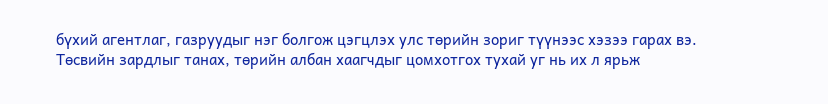бүхий агентлаг, газруудыг нэг болгож цэгцлэх улс төрийн зориг түүнээс хэзээ гарах вэ.
Төсвийн зардлыг танах, төрийн албан хаагчдыг цомхотгох тухай уг нь их л ярьж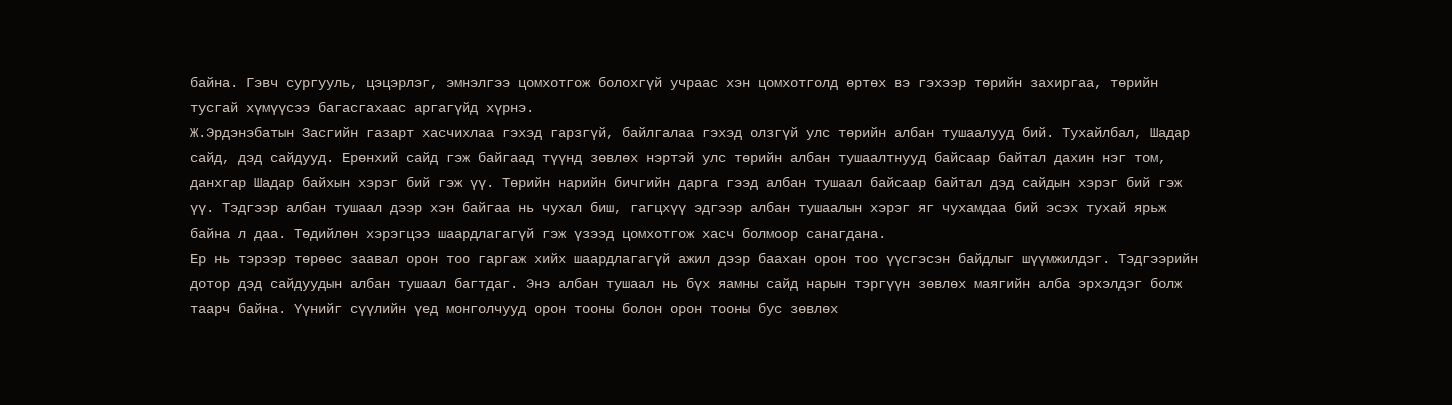байна. Гэвч сургууль, цэцэрлэг, эмнэлгээ цомхотгож болохгүй учраас хэн цомхотголд өртөх вэ гэхээр төрийн захиргаа, төрийн тусгай хүмүүсээ багасгахаас аргагүйд хүрнэ.
Ж.Эрдэнэбатын Засгийн газарт хасчихлаа гэхэд гарзгүй, байлгалаа гэхэд олзгүй улс төрийн албан тушаалууд бий. Тухайлбал, Шадар сайд, дэд сайдууд. Ерөнхий сайд гэж байгаад түүнд зөвлөх нэртэй улс төрийн албан тушаалтнууд байсаар байтал дахин нэг том, данхгар Шадар байхын хэрэг бий гэж үү. Төрийн нарийн бичгийн дарга гээд албан тушаал байсаар байтал дэд сайдын хэрэг бий гэж үү. Тэдгээр албан тушаал дээр хэн байгаа нь чухал биш, гагцхүү эдгээр албан тушаалын хэрэг яг чухамдаа бий эсэх тухай ярьж байна л даа. Төдийлөн хэрэгцээ шаардлагагүй гэж үзээд цомхотгож хасч болмоор санагдана.
Ер нь тэрээр төрөөс заавал орон тоо гаргаж хийх шаардлагагүй ажил дээр баахан орон тоо үүсгэсэн байдлыг шүүмжилдэг. Тэдгээрийн дотор дэд сайдуудын албан тушаал багтдаг. Энэ албан тушаал нь бүх яамны сайд нарын тэргүүн зөвлөх маягийн алба эрхэлдэг болж таарч байна. Үүнийг сүүлийн үед монголчууд орон тооны болон орон тооны бус зөвлөх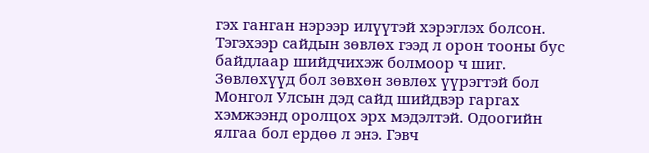гэх ганган нэрээр илүүтэй хэрэглэх болсон. Тэгэхээр сайдын зөвлөх гээд л орон тооны бус байдлаар шийдчихэж болмоор ч шиг. Зөвлөхүүд бол зөвхөн зөвлөх үүрэгтэй бол Монгол Улсын дэд сайд шийдвэр гаргах хэмжээнд оролцох эрх мэдэлтэй. Одоогийн ялгаа бол ердөө л энэ. Гэвч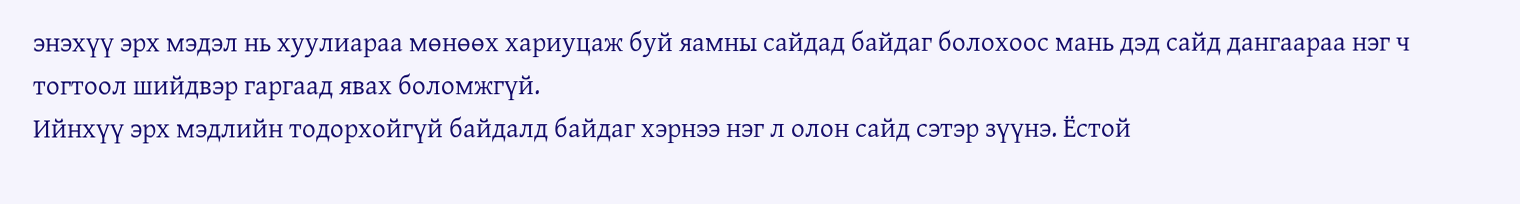энэхүү эрх мэдэл нь хуулиараа мөнөөх хариуцаж буй яамны сайдад байдаг болохоос мань дэд сайд дангаараа нэг ч тогтоол шийдвэр гаргаад явах боломжгүй.
Ийнхүү эрх мэдлийн тодорхойгүй байдалд байдаг хэрнээ нэг л олон сайд сэтэр зүүнэ. Ёстой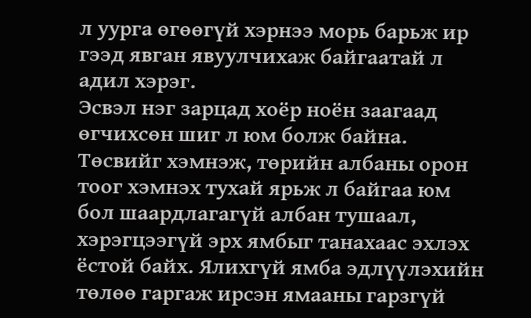л уурга өгөөгүй хэрнээ морь барьж ир гээд явган явуулчихаж байгаатай л адил хэрэг.
Эсвэл нэг зарцад хоёр ноён заагаад өгчихсөн шиг л юм болж байна. Төсвийг хэмнэж, төрийн албаны орон тоог хэмнэх тухай ярьж л байгаа юм бол шаардлагагүй албан тушаал, хэрэгцээгүй эрх ямбыг танахаас эхлэх ёстой байх. Ялихгүй ямба эдлүүлэхийн төлөө гаргаж ирсэн ямааны гарзгүй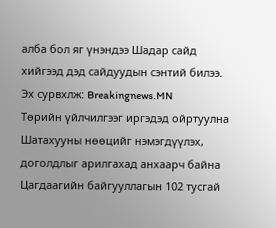алба бол яг үнэндээ Шадар сайд хийгээд дэд сайдуудын сэнтий билээ.
Эх сурвхлж: Breakingnews.MN
Төрийн үйлчилгээг иргэдэд ойртуулна
Шатахууны нөөцийг нэмэгдүүлэх, доголдлыг арилгахад анхаарч байна
Цагдаагийн байгууллагын 102 тусгай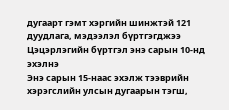дугаарт гэмт хэргийн шинжтэй 121 дуудлага, мэдээлэл бүртгэгджээ
Цэцэрлэгийн бүртгэл энэ сарын 10-нд эхэлнэ
Энэ сарын 15-наас эхэлж тээврийн хэрэгслийн улсын дугаарын тэгш,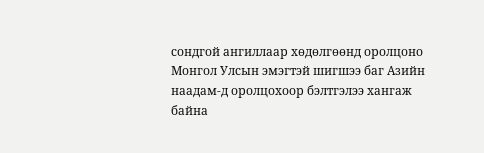сондгой ангиллаар хөдөлгөөнд оролцоно
Монгол Улсын эмэгтэй шигшээ баг Азийн наадам-д оролцохоор бэлтгэлээ хангаж байна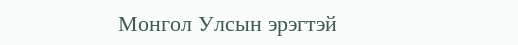Монгол Улсын эрэгтэй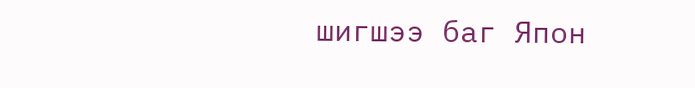шигшээ баг Япон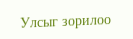Улсыг зорилоо